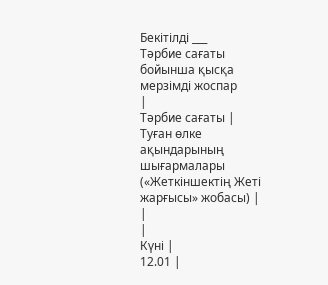Бекітілді ___
Тәрбие сағаты бойынша қысқа мерзімді жоспар
|
Тәрбие сағаты |
Туған өлке ақындарының шығармалары («Жеткіншектің Жеті жарғысы» жобасы) |
|
|
Күні |
12.01 |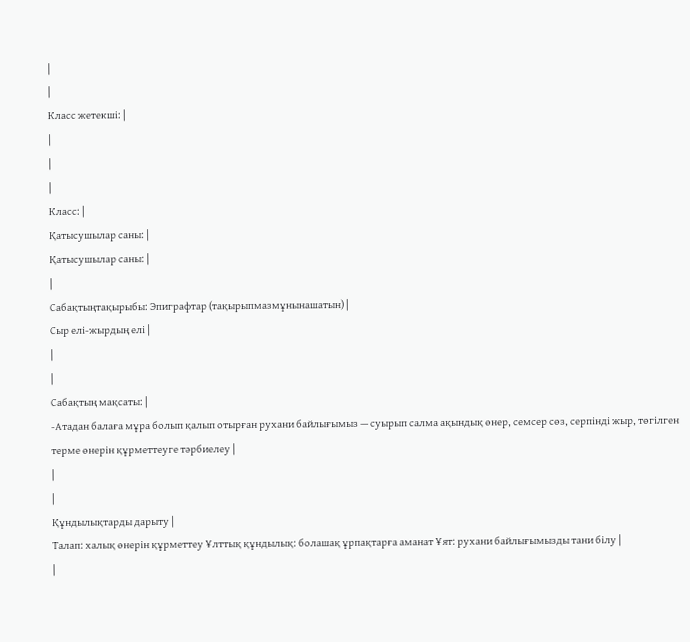|
|
Класс жетекші: |
|
|
|
Класс: |
Қатысушылар саны: |
Қатысушылар саны: |
|
Сабақтыңтақырыбы: Эпиграфтар (тақырыпмазмұнынашатын) |
Сыр елі-жырдың елі |
|
|
Сабақтың мақсаты: |
-Атадан балаға мұра болып қалып отырған рухани байлығымыз — суырып салма ақындық өнер, семсер сөз, серпінді жыр, төгілген терме өнерін құрметтеуге тәрбиелеу |
|
|
Құндылықтарды дарыту |
Талап: халық өнерін құрметтеу Ұлттық құндылық: болашақ ұрпақтарға аманат Ұят: рухани байлығымызды тани білу |
|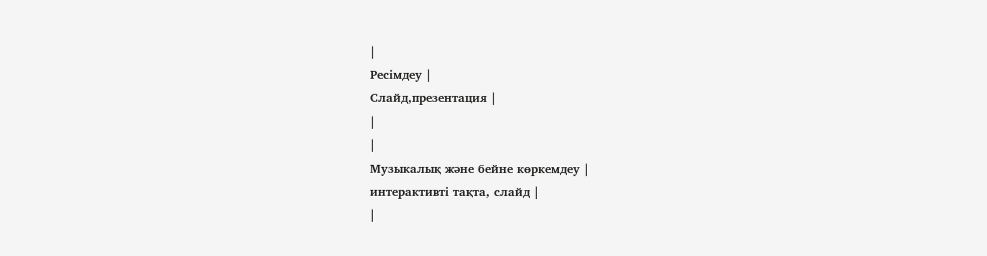|
Ресімдеу |
Слайд,презентация |
|
|
Музыкалық және бейне көркемдеу |
интерактивті тақта, слайд |
|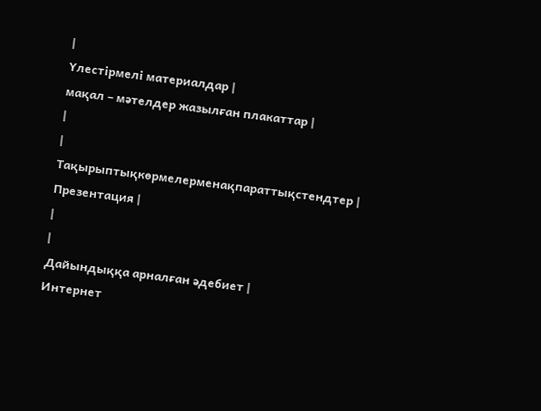|
Үлестірмелі материалдар |
мақал – мәтелдер жазылған плакаттар |
|
|
Тақырыптықкөрмелерменақпараттықстендтер |
Презентация |
|
|
Дайындыққа арналған әдебиет |
Интернет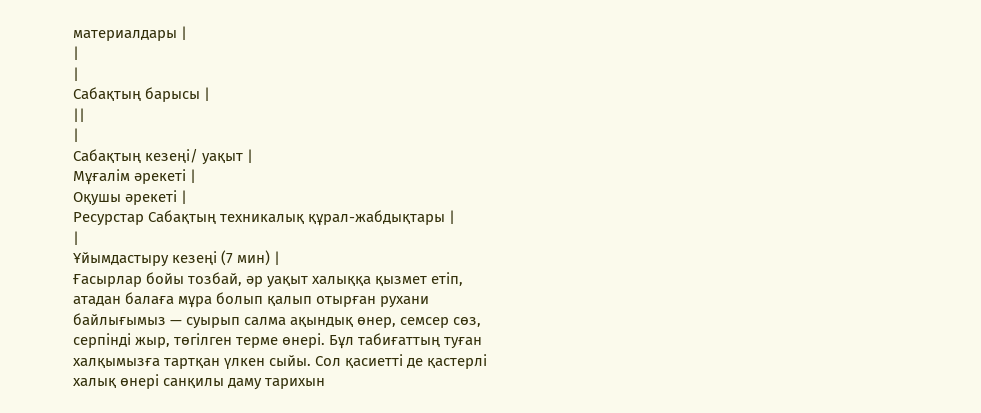материалдары |
|
|
Сабақтың барысы |
||
|
Сабақтың кезеңі/ уақыт |
Мұғалім әрекеті |
Оқушы әрекеті |
Ресурстар Сабақтың техникалық құрал-жабдықтары |
|
Ұйымдастыру кезеңі (7 мин) |
Ғасырлар бойы тозбай, әр уақыт халыққа қызмет етіп, атадан балаға мұра болып қалып отырған рухани байлығымыз — суырып салма ақындық өнер, семсер сөз, серпінді жыр, төгілген терме өнері. Бұл табиғаттың туған халқымызға тартқан үлкен сыйы. Сол қасиетті де қастерлі халық өнері санқилы даму тарихын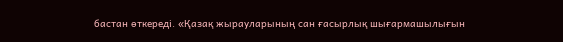бастан өткереді. «Қазақ жырауларының сан ғасырлық шығармашылығын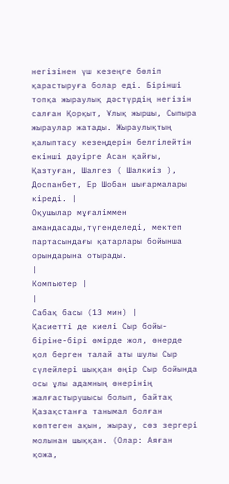негізінен үш кезеңге бөліп қарастыруға болар еді. Бірінші топқа жыраулық дәстүрдің негізін салған Қорқыт, Ұлық жыршы, Сыпыра жыраулар жатады. Жыраулықтың қалыптасу кезеңдерін белгілейтін екінші дәуірге Асан қайғы, Қазтуған, Шалгез ( Шалкиіз ), Доспанбет, Ер Шобан шығармалары кіреді. |
Оқушылар мұғаліммен амандасады,түгенделеді, мектеп партасындағы қатарлары бойынша орындарына отырады.
|
Компьютер |
|
Сабақ басы (13 мин) |
Қасиетті де киелі Сыр бойы- біріне-бірі өмірде жол, өнерде қол берген талай аты шулы Сыр сүлейлері шыққан өңір Сыр бойында осы ұлы адамның өнерінің жалғастырушысы болып, байтақ Қазақстанға танымал болған көптеген ақын, жырау, сөз зергері молынан шыққан. (Олар: Аяған қожа,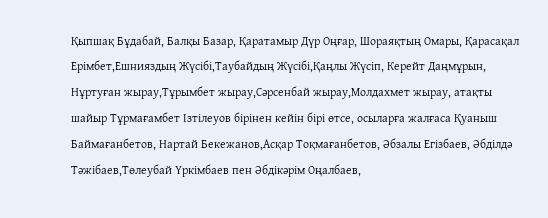Қыпшақ Бұдабай, Балқы Базар, Қаратамыр Дүр Оңғар, Шораяқтың Омары, Қарасақал Ерімбет,Ешнияздың Жүсібі,Таубайдың Жүсібі,Қаңлы Жүсіп, Керейт Даңмұрын, Нұртуған жырау,Тұрымбет жырау,Сәрсенбай жырау,Молдахмет жырау, атақты шайыр Тұрмағамбет Ізтілеуов бірінен кейін бірі өтсе, осыларға жалғаса Қуаныш Баймағанбетов, Нартай Бекежанов,Асқар Тоқмағанбетов, Әбзалы Егізбаев, Әбділдә Тәжібаев,Төлеубай Үркімбаев пен Әбдікәрім Оңалбаев,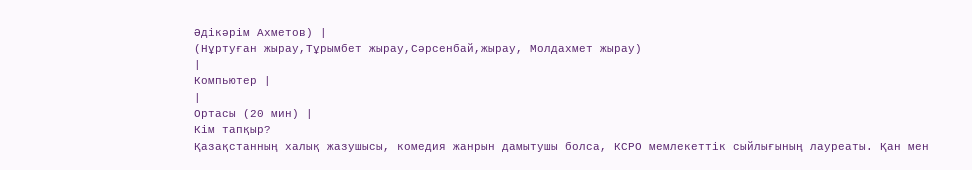Әдікәрім Ахметов) |
(Нұртуған жырау,Тұрымбет жырау,Сәрсенбай,жырау, Молдахмет жырау)
|
Компьютер |
|
Ортасы (20 мин) |
Кім тапқыр?
Қазақстанның халық жазушысы, комедия жанрын дамытушы болса, КСРО мемлекеттік сыйлығының лауреаты. Қан мен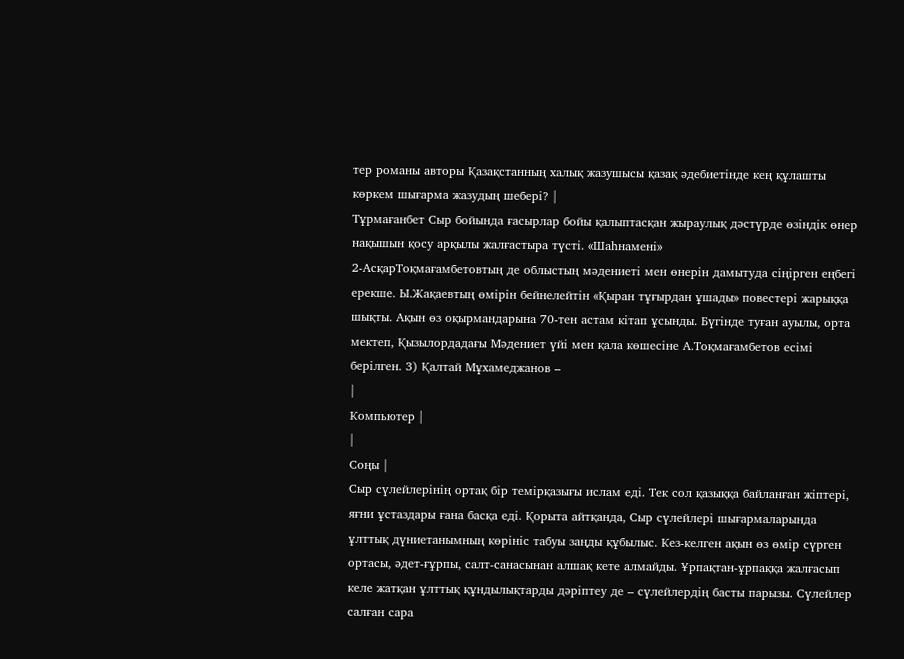тер романы авторы Қазақстанның халық жазушысы қазақ әдебиетінде кең құлашты көркем шығарма жазудың шебері? |
Тұрмағанбет Сыр бойында ғасырлар бойы қалыптасқан жыраулық дәстүрде өзіндік өнер нақышын қосу арқылы жалғастыра түсті. «Шаһнамені»
2-АсқарТоқмағамбетовтың де облыстың мәдениеті мен өнерін дамытуда сіңірген еңбегі ерекше. Ы.Жақаевтың өмірін бейнелейтін «Қыран тұғырдан ұшады» повестері жарыққа шықты. Ақын өз оқырмандарына 70-тен астам кітап ұсынды. Бүгінде туған ауылы, орта мектеп, Қызылордадағы Мәдениет үйі мен қала көшесіне А.Тоқмағамбетов есімі берілген. 3) Қалтай Мұхамеджанов –
|
Компьютер |
|
Соңы |
Сыр сүлейлерінің ортақ бір темірқазығы ислам еді. Тек сол қазыққа байланған жіптері, яғни ұстаздары ғана басқа еді. Қорыта айтқанда, Сыр сүлейлері шығармаларында ұлттық дүниетанымның көрініс табуы заңды құбылыс. Кез-келген ақын өз өмір сүрген ортасы, әдет-ғұрпы, салт-санасынан алшақ кете алмайды. Ұрпақтан-ұрпаққа жалғасып келе жатқан ұлттық құндылықтарды дәріптеу де – сүлейлердің басты парызы. Сүлейлер салған сара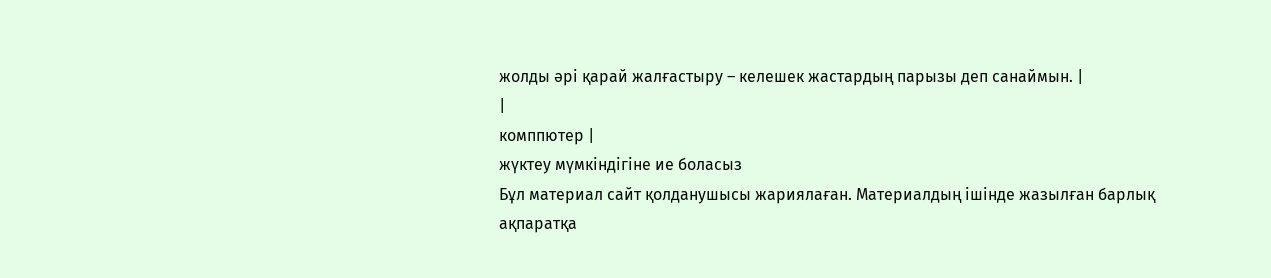жолды әрі қарай жалғастыру – келешек жастардың парызы деп санаймын. |
|
комппютер |
жүктеу мүмкіндігіне ие боласыз
Бұл материал сайт қолданушысы жариялаған. Материалдың ішінде жазылған барлық ақпаратқа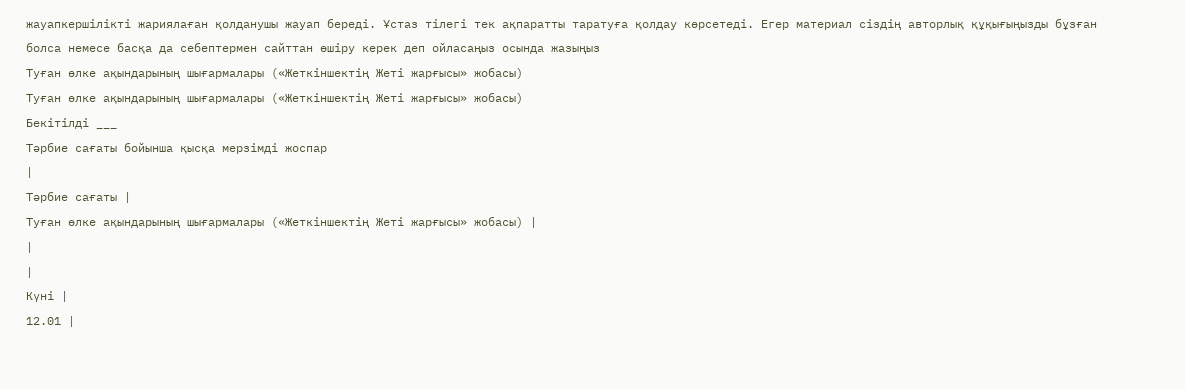жауапкершілікті жариялаған қолданушы жауап береді. Ұстаз тілегі тек ақпаратты таратуға қолдау көрсетеді. Егер материал сіздің авторлық құқығыңызды бұзған болса немесе басқа да себептермен сайттан өшіру керек деп ойласаңыз осында жазыңыз
Туған өлке ақындарының шығармалары («Жеткіншектің Жеті жарғысы» жобасы)
Туған өлке ақындарының шығармалары («Жеткіншектің Жеті жарғысы» жобасы)
Бекітілді ___
Тәрбие сағаты бойынша қысқа мерзімді жоспар
|
Тәрбие сағаты |
Туған өлке ақындарының шығармалары («Жеткіншектің Жеті жарғысы» жобасы) |
|
|
Күні |
12.01 |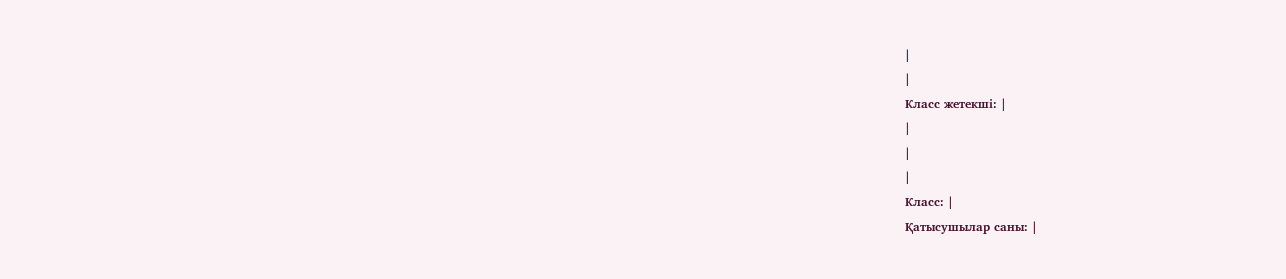|
|
Класс жетекші: |
|
|
|
Класс: |
Қатысушылар саны: |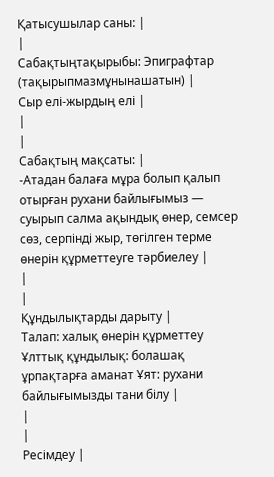Қатысушылар саны: |
|
Сабақтыңтақырыбы: Эпиграфтар (тақырыпмазмұнынашатын) |
Сыр елі-жырдың елі |
|
|
Сабақтың мақсаты: |
-Атадан балаға мұра болып қалып отырған рухани байлығымыз — суырып салма ақындық өнер, семсер сөз, серпінді жыр, төгілген терме өнерін құрметтеуге тәрбиелеу |
|
|
Құндылықтарды дарыту |
Талап: халық өнерін құрметтеу Ұлттық құндылық: болашақ ұрпақтарға аманат Ұят: рухани байлығымызды тани білу |
|
|
Ресімдеу |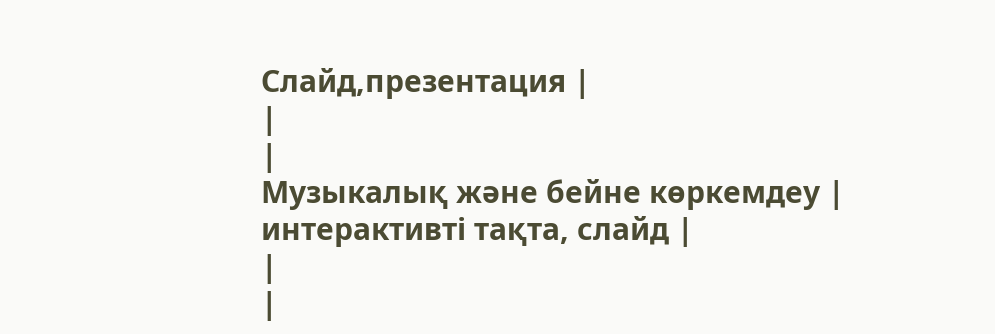Слайд,презентация |
|
|
Музыкалық және бейне көркемдеу |
интерактивті тақта, слайд |
|
|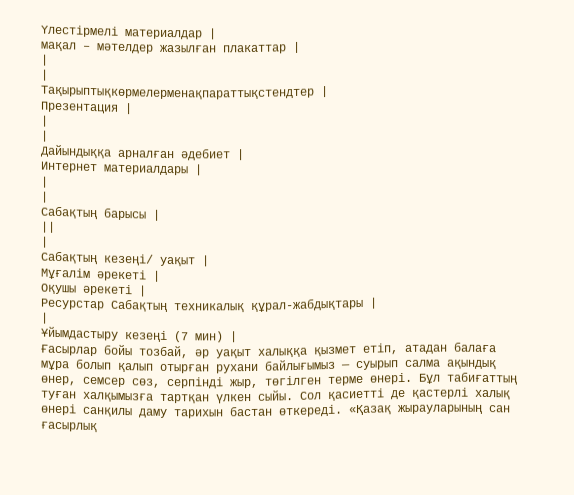Үлестірмелі материалдар |
мақал – мәтелдер жазылған плакаттар |
|
|
Тақырыптықкөрмелерменақпараттықстендтер |
Презентация |
|
|
Дайындыққа арналған әдебиет |
Интернет материалдары |
|
|
Сабақтың барысы |
||
|
Сабақтың кезеңі/ уақыт |
Мұғалім әрекеті |
Оқушы әрекеті |
Ресурстар Сабақтың техникалық құрал-жабдықтары |
|
Ұйымдастыру кезеңі (7 мин) |
Ғасырлар бойы тозбай, әр уақыт халыққа қызмет етіп, атадан балаға мұра болып қалып отырған рухани байлығымыз — суырып салма ақындық өнер, семсер сөз, серпінді жыр, төгілген терме өнері. Бұл табиғаттың туған халқымызға тартқан үлкен сыйы. Сол қасиетті де қастерлі халық өнері санқилы даму тарихын бастан өткереді. «Қазақ жырауларының сан ғасырлық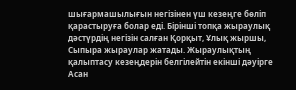шығармашылығын негізінен үш кезеңге бөліп қарастыруға болар еді. Бірінші топқа жыраулық дәстүрдің негізін салған Қорқыт, Ұлық жыршы, Сыпыра жыраулар жатады. Жыраулықтың қалыптасу кезеңдерін белгілейтін екінші дәуірге Асан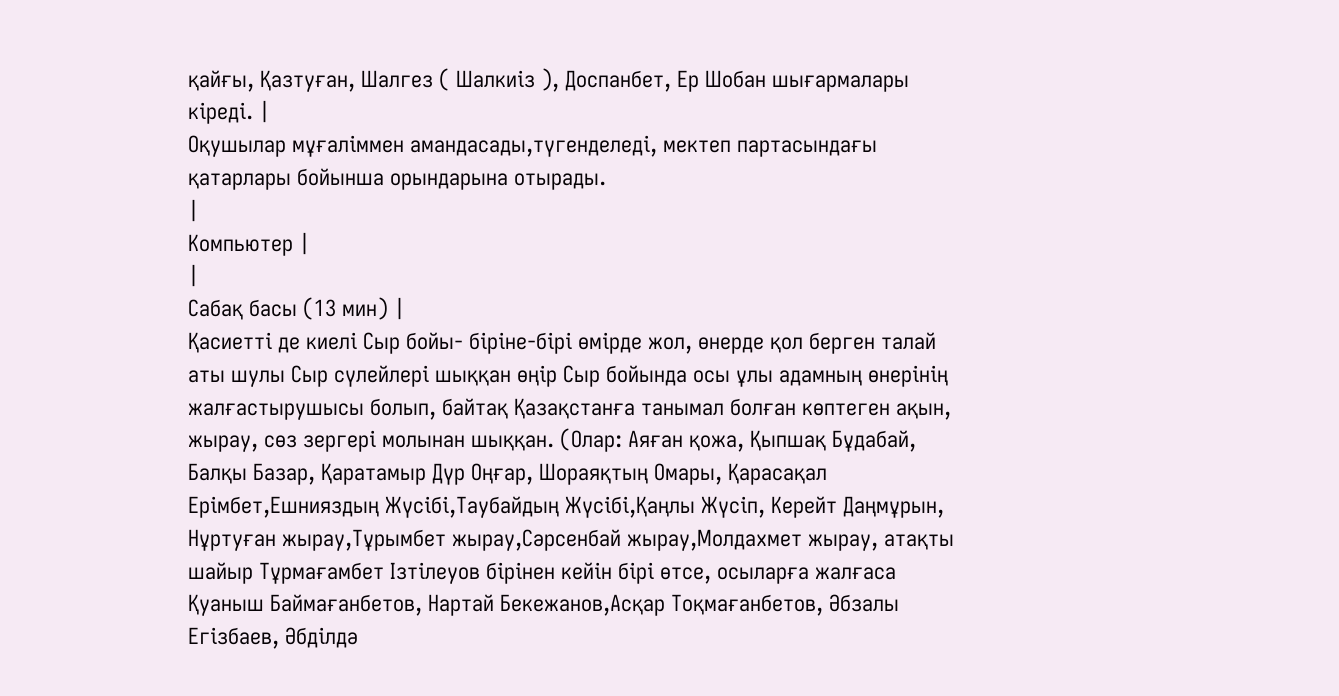қайғы, Қазтуған, Шалгез ( Шалкиіз ), Доспанбет, Ер Шобан шығармалары кіреді. |
Оқушылар мұғаліммен амандасады,түгенделеді, мектеп партасындағы қатарлары бойынша орындарына отырады.
|
Компьютер |
|
Сабақ басы (13 мин) |
Қасиетті де киелі Сыр бойы- біріне-бірі өмірде жол, өнерде қол берген талай аты шулы Сыр сүлейлері шыққан өңір Сыр бойында осы ұлы адамның өнерінің жалғастырушысы болып, байтақ Қазақстанға танымал болған көптеген ақын, жырау, сөз зергері молынан шыққан. (Олар: Аяған қожа, Қыпшақ Бұдабай, Балқы Базар, Қаратамыр Дүр Оңғар, Шораяқтың Омары, Қарасақал Ерімбет,Ешнияздың Жүсібі,Таубайдың Жүсібі,Қаңлы Жүсіп, Керейт Даңмұрын, Нұртуған жырау,Тұрымбет жырау,Сәрсенбай жырау,Молдахмет жырау, атақты шайыр Тұрмағамбет Ізтілеуов бірінен кейін бірі өтсе, осыларға жалғаса Қуаныш Баймағанбетов, Нартай Бекежанов,Асқар Тоқмағанбетов, Әбзалы Егізбаев, Әбділдә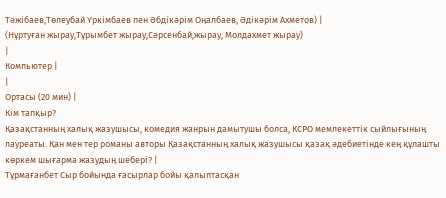Тәжібаев,Төлеубай Үркімбаев пен Әбдікәрім Оңалбаев, Әдікәрім Ахметов) |
(Нұртуған жырау,Тұрымбет жырау,Сәрсенбай,жырау, Молдахмет жырау)
|
Компьютер |
|
Ортасы (20 мин) |
Кім тапқыр?
Қазақстанның халық жазушысы, комедия жанрын дамытушы болса, КСРО мемлекеттік сыйлығының лауреаты. Қан мен тер романы авторы Қазақстанның халық жазушысы қазақ әдебиетінде кең құлашты көркем шығарма жазудың шебері? |
Тұрмағанбет Сыр бойында ғасырлар бойы қалыптасқан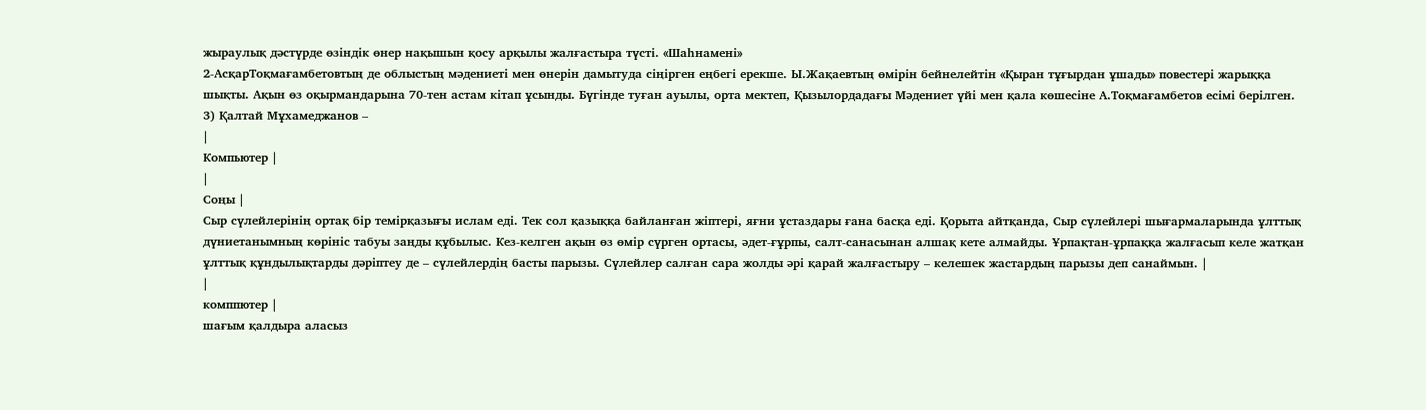жыраулық дәстүрде өзіндік өнер нақышын қосу арқылы жалғастыра түсті. «Шаһнамені»
2-АсқарТоқмағамбетовтың де облыстың мәдениеті мен өнерін дамытуда сіңірген еңбегі ерекше. Ы.Жақаевтың өмірін бейнелейтін «Қыран тұғырдан ұшады» повестері жарыққа шықты. Ақын өз оқырмандарына 70-тен астам кітап ұсынды. Бүгінде туған ауылы, орта мектеп, Қызылордадағы Мәдениет үйі мен қала көшесіне А.Тоқмағамбетов есімі берілген. 3) Қалтай Мұхамеджанов –
|
Компьютер |
|
Соңы |
Сыр сүлейлерінің ортақ бір темірқазығы ислам еді. Тек сол қазыққа байланған жіптері, яғни ұстаздары ғана басқа еді. Қорыта айтқанда, Сыр сүлейлері шығармаларында ұлттық дүниетанымның көрініс табуы заңды құбылыс. Кез-келген ақын өз өмір сүрген ортасы, әдет-ғұрпы, салт-санасынан алшақ кете алмайды. Ұрпақтан-ұрпаққа жалғасып келе жатқан ұлттық құндылықтарды дәріптеу де – сүлейлердің басты парызы. Сүлейлер салған сара жолды әрі қарай жалғастыру – келешек жастардың парызы деп санаймын. |
|
комппютер |
шағым қалдыра аласыз